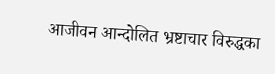आजीवन आन्दोलित भ्रष्टाचार विरुद्धका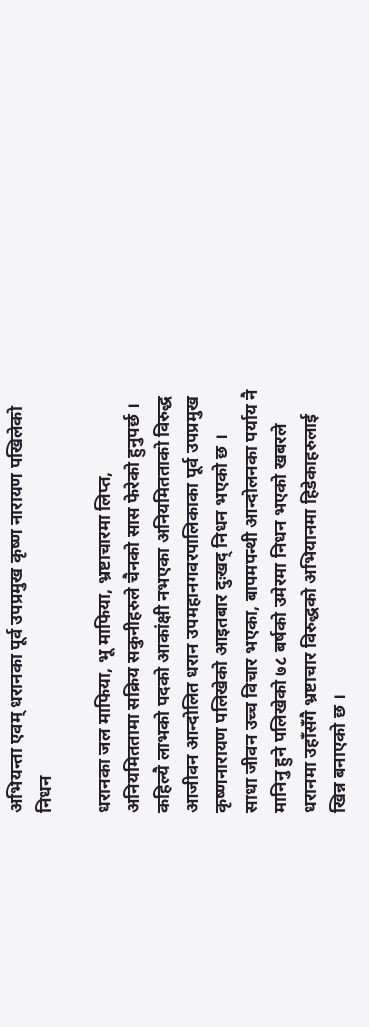अभियन्ता एवम् धरानका पूर्व उपप्रमुख कृष्ण नारायण पखिलेको निधन

धरानका जल माफिया, भू माफिया, भ्रष्टाचारमा लिप्त, अनियमिततामा सक्रिय सकुनीहरुले चैनको सास फेरेको हुनुपर्छ । कहिल्यै लाभको पदको आकांक्षी नभएका अनियमितताको विरुद्ध आजीवन आन्दोलित धरान उपमहानगवरपालिकाका पूर्व उपप्रमुख कृष्णनारायण पलिखेको आइतबार दुःखद् निधन भएको छ ।
साधा जीवन उच्च विचार भएका, बापमपन्थी आन्दोलनका पर्याय नै मानिनु हुने पलिखेको ७८ बर्षको उमेरमा निधन भएको खबरले
धरानमा उहाँसँगै भ्रष्टाचार विरुद्धको अभियानमा हिडेकाहरुलाई खिन्न बनाएको छ ।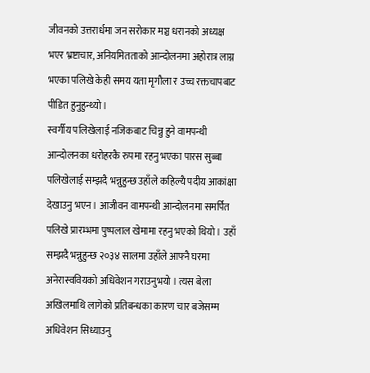जीवनको उत्तरार्धमा जन सरोकार मञ्च धरानको अध्यक्ष भएर भ्रष्टाचार, अनियमितताको आन्दोलनमा अहोरात्र लाग्न भएका पलिखे केही समय यता मृगौला र उच्च रक्तचापबाट पीडित हुनुहुन्थ्यो ।
स्वर्गीय पलिखेलाई नजिकबाट चिन्नु हुने वामपन्थी आन्दोलनका धरोहरकै रुपमा रहनु भएका पारस सुब्बा पलिखेलाई सम्झदै भन्नुहुन्छ उहाँले कहिल्यै पदीय आकांक्षा देखाउनु भएन । आजीवन वामपन्थी आन्दोलनमा समर्पित पलिखे प्रारम्भमा पुष्पलाल खेमामा रहनु भएको थियो । उहाँ सम्झदै भन्नुहुन्छ २०३४ सालमा उहाँले आफ्नै घरमा अनेरास्ववियको अधिवेशन गराउनुभयो । त्यस बेला अखिलमाथि लागेको प्रतिबन्धका कारण चार बजेसम्म अधिवेशन सिध्याउनु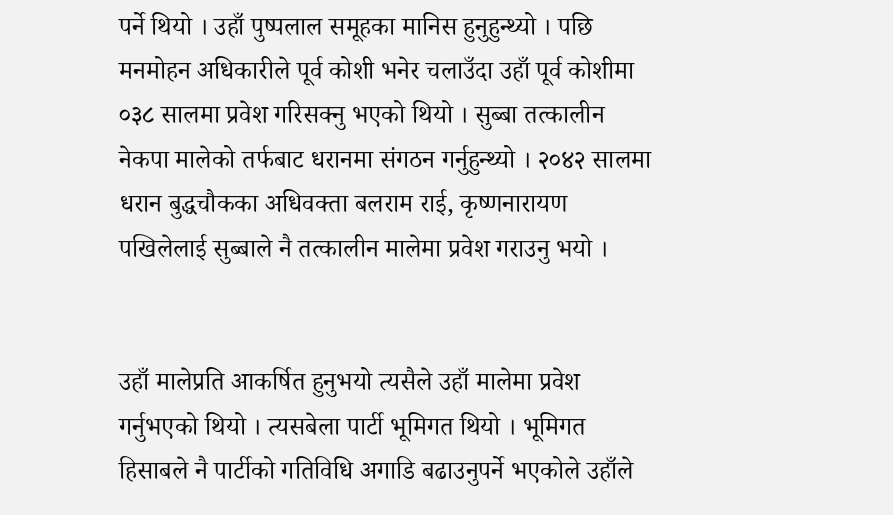पर्ने थियो । उहाँ पुष्पलाल समूहका मानिस हुनुहुन्थ्यो । पछि मनमोहन अधिकारीले पूर्व कोशी भनेर चलाउँदा उहाँ पूर्व कोशीमा ०३८ सालमा प्रवेश गरिसक्नु भएको थियो । सुब्बा तत्कालीन नेकपा मालेको तर्फबाट धरानमा संगठन गर्नुहुन्थ्यो । २०४२ सालमा धरान बुद्धचौकका अधिवक्ता बलराम राई, कृष्णनारायण पखिलेलाई सुब्बाले नै तत्कालीन मालेमा प्रवेश गराउनु भयो ।


उहाँ मालेप्रति आकर्षित हुनुभयो त्यसैले उहाँ मालेमा प्रवेश गर्नुभएको थियो । त्यसबेला पार्टी भूमिगत थियो । भूमिगत हिसाबले नै पार्टीको गतिविधि अगाडि बढाउनुपर्ने भएकोले उहाँले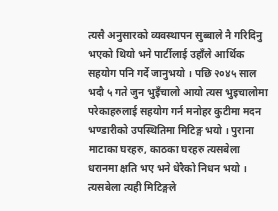त्यसै अनुसारको व्यवस्थापन सुब्बाले नै गरिदिनु भएको थियो भने पार्टीलाई उहाँले आर्थिक सहयोग पनि गर्दे जानुभयो । पछि २०४५ साल भदौ ५ गते जुन भुइँचालो आयो त्यस भुइचालोमा परेकाहरुलाई सहयोग गर्न मनोहर कुटीमा मदन भण्डारीको उपस्थितिमा मिटिङ्ग भयो । पुराना माटाका घरहरु, काठका घरहरु त्यसबेला धरानमा क्षति भए भने धेरैको निधन भयो । त्यसबेला त्यही मिटिङ्गले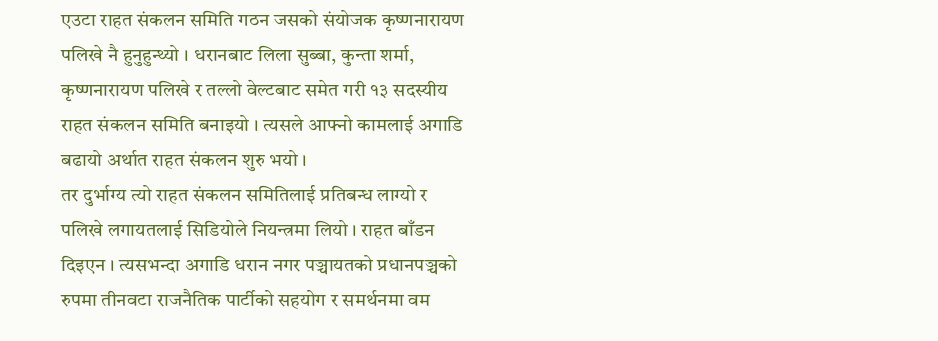एउटा राहत संकलन समिति गठन जसको संयोजक कृष्णनारायण पलिखे नै हुनुहुन्थ्यो । धरानबाट लिला सुब्बा, कुन्ता शर्मा, कृष्णनारायण पलिखे र तल्लो वेल्टबाट समेत गरी १३ सदस्यीय राहत संकलन समिति बनाइयो । त्यसले आफ्नो कामलाई अगाडि बढायो अर्थात राहत संकलन शुरु भयो ।
तर दुर्भाग्य त्यो राहत संकलन समितिलाई प्रतिबन्ध लाग्यो र पलिखे लगायतलाई सिडियोले नियन्त्रमा लियो । राहत बाँडन दिइएन । त्यसभन्दा अगाडि धरान नगर पञ्चायतको प्रधानपञ्चको रुपमा तीनवटा राजनैतिक पार्टीको सहयोग र समर्थनमा वम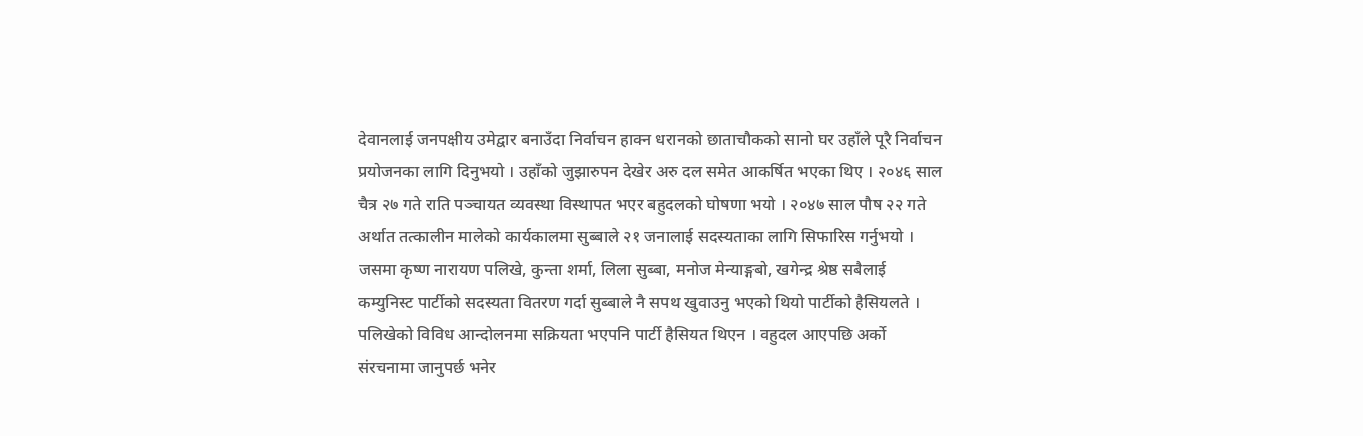देवानलाई जनपक्षीय उमेद्वार बनाउँदा निर्वाचन हाक्न धरानको छाताचौकको सानो घर उहाँले पूरै निर्वाचन प्रयोजनका लागि दिनुभयो । उहाँको जुझारुपन देखेर अरु दल समेत आकर्षित भएका थिए । २०४६ साल चैत्र २७ गते राति पञ्चायत व्यवस्था विस्थापत भएर बहुदलको घोषणा भयो । २०४७ साल पौष २२ गते अर्थात तत्कालीन मालेको कार्यकालमा सुब्बाले २१ जनालाई सदस्यताका लागि सिफारिस गर्नुभयो । जसमा कृष्ण नारायण पलिखे, कुन्ता शर्मा, लिला सुब्बा, मनोज मेन्याङ्गबो, खगेन्द्र श्रेष्ठ सबैलाई कम्युनिस्ट पार्टीको सदस्यता वितरण गर्दा सुब्बाले नै सपथ खुवाउनु भएको थियो पार्टीको हैसियलते । पलिखेको विविध आन्दोलनमा सक्रियता भएपनि पार्टी हैसियत थिएन । वहुदल आएपछि अर्को संरचनामा जानुपर्छ भनेर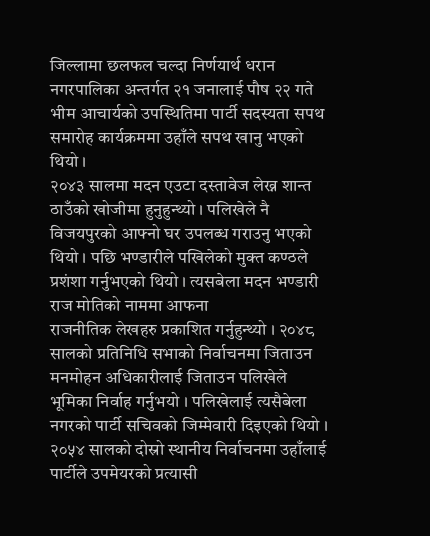जिल्लामा छलफल चल्दा निर्णयार्थ धरान नगरपालिका अन्तर्गत २१ जनालाई पौष २२ गते भीम आचार्यको उपस्थितिमा पार्टी सदस्यता सपथ समारोह कार्यक्रममा उहाँले सपथ खानु भएको थियो ।
२०४३ सालमा मदन एउटा दस्तावेज लेख्न शान्त ठाउँको खोजीमा हुनुहुन्थ्यो । पलिखेले नै विजयपुरको आफ्नो घर उपलब्ध गराउनु भएको थियो । पछि भण्डारीले पखिलेको मुक्त कण्ठले प्रशंशा गर्नुभएको थियो । त्यसबेला मदन भण्डारी राज मोतिको नाममा आफना
राजनीतिक लेखहरु प्रकाशित गर्नुहुन्थ्यो । २०४८ सालको प्रतिनिधि सभाको निर्वाचनमा जिताउन मनमोहन अधिकारीलाई जिताउन पलिखेले भूमिका निर्वाह गर्नुभयो । पलिखेलाई त्यसैबेला नगरको पार्टी सचिवको जिम्मेवारी दिइएको थियो । २०५४ सालको दोस्रो स्थानीय निर्वाचनमा उहाँलाई पार्टीले उपमेयरको प्रत्यासी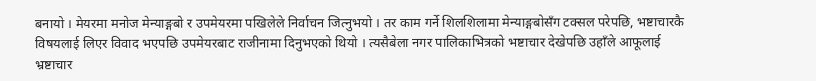बनायो । मेयरमा मनोज मेन्याङ्गबो र उपमेयरमा पखिलेले निर्वाचन जित्नुभयो । तर काम गर्ने शिलशिलामा मेन्याङ्गबोसँग टक्सल परेपछि, भष्टाचारकै विषयलाई लिएर विवाद भएपछि उपमेयरबाट राजीनामा दिनुभएको थियो । त्यसैबेला नगर पालिकाभित्रको भष्टाचार देखेपछि उहाँले आफूलाई भ्रष्टाचार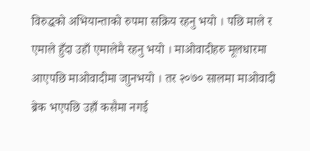विरुद्धको अभियान्ताको रुपमा सक्रिय रहनु भयो । पछि माले र एमाले हुँदा उहाँ एमालेमै रहनु भयो । माओवादीहरु मूलधारमा आएपछि माओवादीमा जाुनभयो । तर २०७० सालमा माओवादी ब्रेक भएपछि उहाँ कसैमा नगई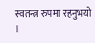स्वतन्त्र रुपमा रहनुभयो ।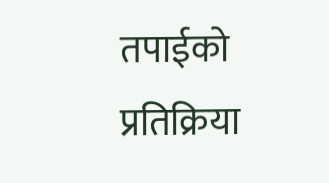तपाईको प्रतिक्रिया